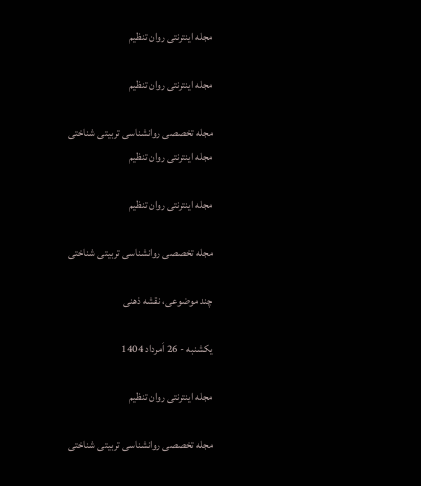مجله اینترنتی روان تنظیم

مجله اینترنتی روان تنظیم

مجله تخصصی روانشناسی تربیتی شناختی
مجله اینترنتی روان تنظیم

مجله اینترنتی روان تنظیم

مجله تخصصی روانشناسی تربیتی شناختی

چند موضوعی، نقشه ذهنی

یکشنبه - 26 اَمرداد 1404

مجله اینترنتی روان تنظیم

مجله تخصصی روانشناسی تربیتی شناختی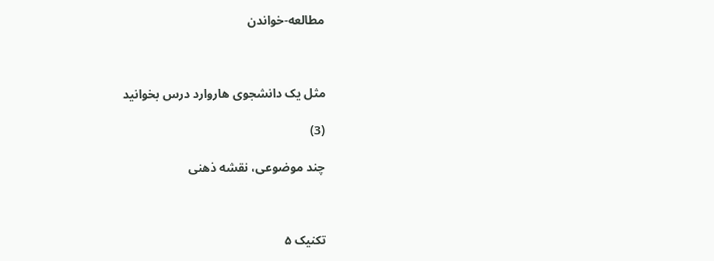مطالعه-خواندن



مثل یک دانشجوی هاروارد درس بخوانید

(3)

چند موضوعی، نقشه ذهنی



تکنیک ۵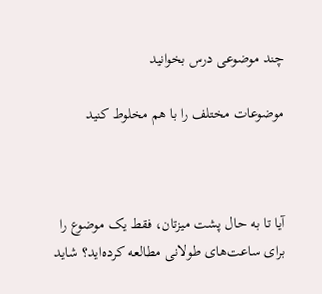چند موضوعی درس بخوانید

موضوعات مختلف را با هم مخلوط کنید



آیا تا به حال پشت میزتان، فقط یک موضوع را برای ساعت‌های طولانی مطالعه کرده‌اید؟ شاید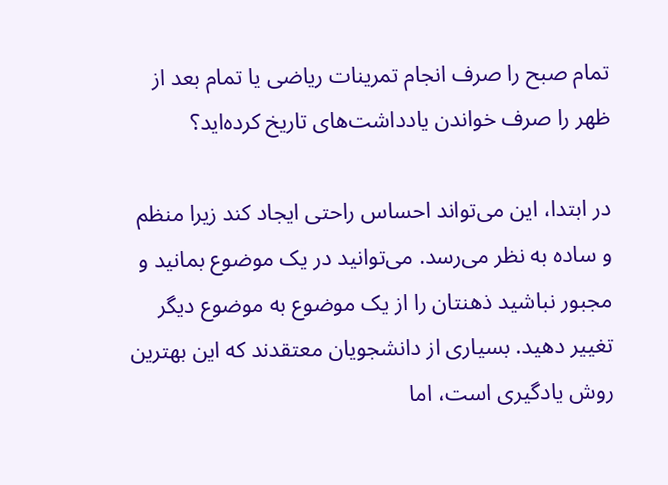تمام صبح را صرف انجام تمرینات ریاضی یا تمام بعد از ظهر را صرف خواندن یادداشت‌های تاریخ کرده‌اید؟

در ابتدا، این می‌تواند احساس راحتی ایجاد کند زیرا منظم و ساده به نظر می‌رسد. می‌توانید در یک موضوع بمانید و مجبور نباشید ذهنتان را از یک موضوع به موضوع دیگر تغییر دهید. بسیاری از دانشجویان معتقدند که این بهترین روش یادگیری است، اما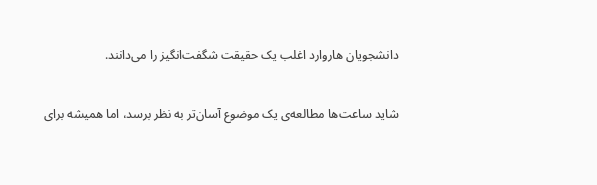دانشجویان هاروارد اغلب یک حقیقت شگفت‌انگیز را می‌دانند.

شاید ساعت‌ها مطالعه‌ی یک موضوع آسان‌تر به نظر برسد، اما همیشه برای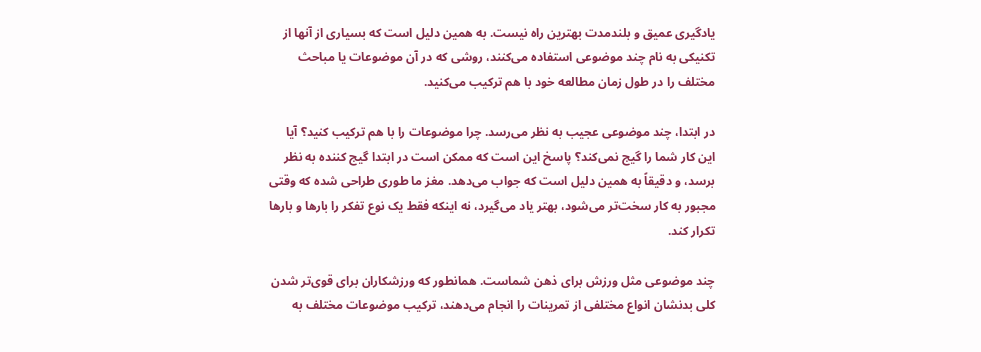یادگیری عمیق و بلندمدت بهترین راه نیست. به همین دلیل است که بسیاری از آنها از تکنیکی به نام چند موضوعی استفاده می‌کنند، روشی که در آن موضوعات یا مباحث مختلف را در طول زمان مطالعه خود با هم ترکیب می‌کنید.

در ابتدا، چند موضوعی عجیب به نظر می‌رسد. چرا موضوعات را با هم ترکیب کنید؟ آیا این کار شما را گیج نمی‌کند؟ پاسخ این است که ممکن است در ابتدا گیج کننده به نظر برسد، و دقیقاً به همین دلیل است که جواب می‌دهد. مغز ما طوری طراحی شده که وقتی مجبور به کار سخت‌تر می‌شود، بهتر یاد می‌گیرد، نه اینکه فقط یک نوع تفکر را بارها و بارها تکرار کند.

چند موضوعی مثل ورزش برای ذهن شماست. همانطور که ورزشکاران برای قوی‌تر شدن کلی بدنشان انواع مختلفی از تمرینات را انجام می‌دهند، ترکیب موضوعات مختلف به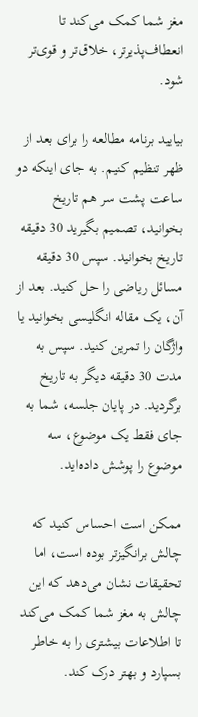مغز شما کمک می‌کند تا انعطاف‌پذیرتر، خلاق‌تر و قوی‌تر شود.

بیایید برنامه مطالعه را برای بعد از ظهر تنظیم کنیم. به جای اینکه دو ساعت پشت سر هم تاریخ بخوانید، تصمیم بگیرید 30 دقیقه تاریخ بخوانید. سپس 30 دقیقه مسائل ریاضی را حل کنید. بعد از آن، یک مقاله انگلیسی بخوانید یا واژگان را تمرین کنید. سپس به مدت 30 دقیقه دیگر به تاریخ برگردید. در پایان جلسه، شما به جای فقط یک موضوع، سه موضوع را پوشش داده‌اید.

ممکن است احساس کنید که چالش برانگیزتر بوده است، اما تحقیقات نشان می‌دهد که این چالش به مغز شما کمک می‌کند تا اطلاعات بیشتری را به خاطر بسپارد و بهتر درک کند.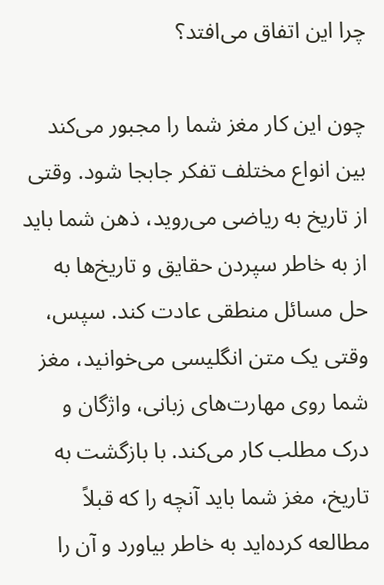چرا این اتفاق می‌افتد؟

چون این کار مغز شما را مجبور می‌کند بین انواع مختلف تفکر جابجا شود. وقتی از تاریخ به ریاضی می‌روید، ذهن شما باید از به خاطر سپردن حقایق و تاریخ‌ها به حل مسائل منطقی عادت کند. سپس، وقتی یک متن انگلیسی می‌خوانید، مغز شما روی مهارت‌های زبانی، واژگان و درک مطلب کار می‌کند. با بازگشت به تاریخ، مغز شما باید آنچه را که قبلاً مطالعه کرده‌اید به خاطر بیاورد و آن را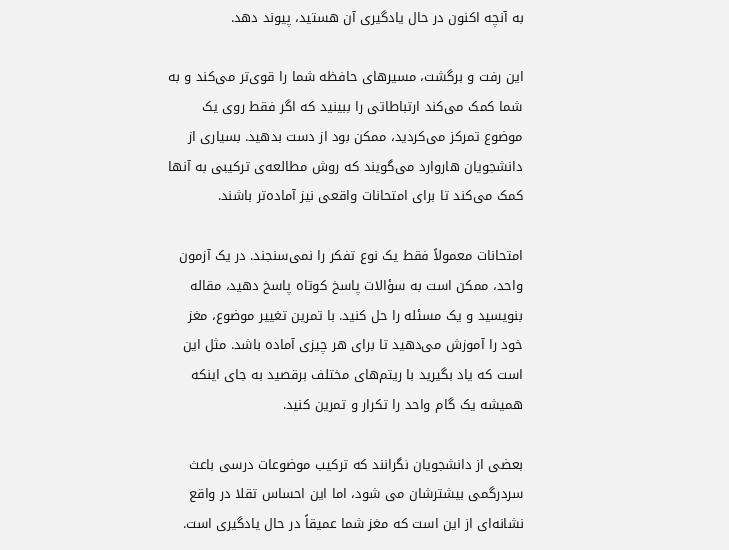به آنچه اکنون در حال یادگیری آن هستید، پیوند دهد.

این رفت و برگشت، مسیرهای حافظه شما را قوی‌تر می‌کند و به شما کمک می‌کند ارتباطاتی را ببینید که اگر فقط روی یک موضوع تمرکز می‌کردید، ممکن بود از دست بدهید. بسیاری از دانشجویان هاروارد می‌گویند که روش مطالعه‌ی ترکیبی به آنها کمک می‌کند تا برای امتحانات واقعی نیز آماده‌تر باشند.

امتحانات معمولاً فقط یک نوع تفکر را نمی‌سنجند. در یک آزمون واحد، ممکن است به سؤالات پاسخ کوتاه پاسخ دهید، مقاله بنویسید و یک مسئله را حل کنید. با تمرین تغییر موضوع، مغز خود را آموزش می‌دهید تا برای هر چیزی آماده باشد. مثل این است که یاد بگیرید با ریتم‌های مختلف برقصید به جای اینکه همیشه یک گام واحد را تکرار و تمرین کنید.

بعضی از دانشجویان نگرانند که ترکیب موضوعات درسی باعث سردرگمی بیشترشان می شود، اما این احساس تقلا در واقع نشانه‌ای از این است که مغز شما عمیقاً در حال یادگیری است.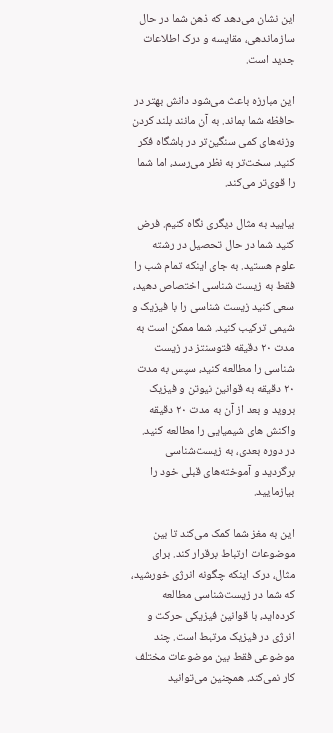این نشان می‌دهد که ذهن شما در حال سازماندهی، مقایسه و درک اطلاعات جدید است.

این مبارزه باعث می‌شود دانش بهتر در حافظه شما بماند. به آن مانند بلند کردن وزنه‌های کمی سنگین‌تر در باشگاه فکر کنید. سخت‌تر به نظر می‌رسد، اما شما را قوی‌تر می‌کند.

بیایید به مثال دیگری نگاه کنیم. فرض کنید شما در حال تحصیل در رشته علوم هستید. به جای اینکه تمام شب را فقط به زیست شناسی اختصاص دهید، سعی کنید زیست شناسی را با فیزیک و شیمی ترکیب کنید. شما ممکن است به مدت ۲۰ دقیقه فتوسنتز در زیست شناسی را مطالعه کنید، سپس به مدت ۲۰ دقیقه به قوانین نیوتن و فیزیک بروید و بعد از آن به مدت ۲۰ دقیقه واکنش های شیمیایی را مطالعه کنید. در دوره بعدی، به زیست‌شناسی برگردید و آموخته‌های قبلی خود را بیازمایید.

این به مغز شما کمک می‌کند تا بین موضوعات ارتباط برقرار کند. برای مثال، درک اینکه چگونه انرژی خورشید، که شما در زیست‌شناسی مطالعه کرده‌اید، با قوانین فیزیکی حرکت و انرژی در فیزیک مرتبط است. چند موضوعی فقط بین موضوعات مختلف کار نمی‌کند. همچنین می‌توانید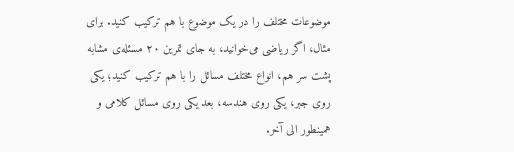موضوعات مختلف را در یک موضوع با هم ترکیب کنید. برای مثال، اگر ریاضی می‌خوانید، به جای تمرین ۲۰ مسئله‌ی مشابه پشت سر هم، انواع مختلف مسائل را با هم ترکیب کنید؛ یکی روی جبر، یکی روی هندسه، بعد یکی روی مسائل کلامی و همینطور الی آخر.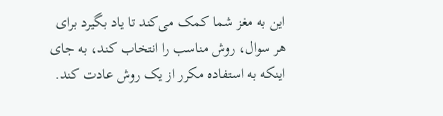این به مغز شما کمک می‌کند تا یاد بگیرد برای هر سوال، روش مناسب را انتخاب کند، به جای اینکه به استفاده مکرر از یک روش عادت کند.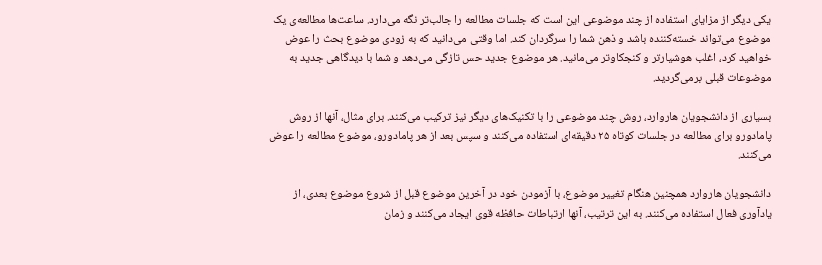یکی دیگر از مزایای استفاده از چند موضوعی این است که جلسات مطالعه را جالب‌تر نگه می‌دارد. ساعت‌ها مطالعه‌ی یک موضوع می‌تواند خسته‌کننده باشد و ذهن شما را سرگردان کند. اما وقتی می‌دانید که به زودی موضوع بحث را عوض خواهید کرد، اغلب هوشیارتر و کنجکاوتر می‌مانید. هر موضوع جدید حس تازگی می‌دهد و شما با دیدگاهی جدید به موضوعات قبلی برمی‌گردید.

بسیاری از دانشجویان هاروارد، روش چند موضوعی را با تکنیک‌های دیگر نیز ترکیب می‌کنند. برای مثال، آنها از روش پامادورو برای مطالعه در جلسات کوتاه ۲۵ دقیقه‌ای استفاده می‌کنند و سپس بعد از هر پامادورو، موضوع مطالعه را عوض می‌کنند.

دانشجویان هاروارد همچنین هنگام تغییر موضوع، با آزمودن خود در آخرین موضوع قبل از شروع موضوع بعدی، از یادآوری فعال استفاده می‌کنند. به این ترتیب، آنها ارتباطات حافظه قوی ایجاد می‌کنند و زمان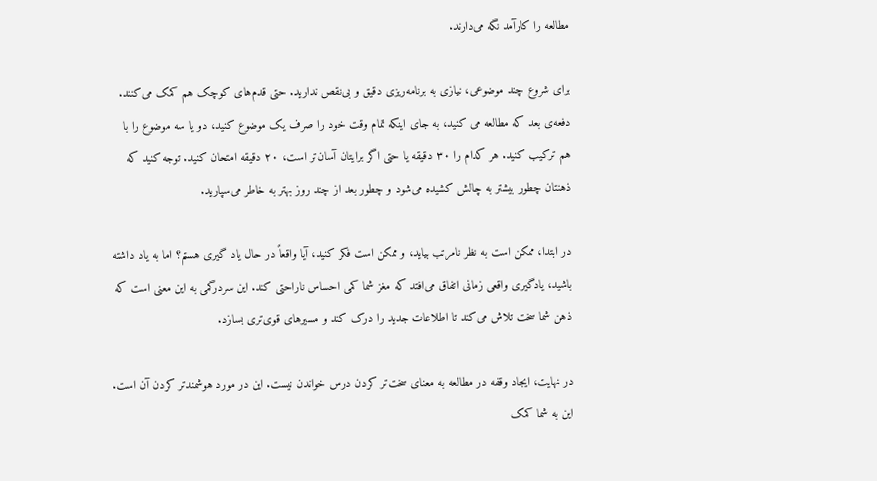مطالعه را کارآمد نگه می‌دارند.

برای شروع چند موضوعی، نیازی به برنامه‌ریزی دقیق و بی‌نقص ندارید. حتی قدم‌های کوچک هم کمک می‌کنند. دفعه‌ی بعد که مطالعه می کنید، به جای اینکه تمام وقت خود را صرف یک موضوع کنید، دو یا سه موضوع را با هم ترکیب کنید. هر کدام را ۳۰ دقیقه یا حتی اگر برایتان آسان‌تر است، ۲۰ دقیقه امتحان کنید. توجه کنید که ذهنتان چطور بیشتر به چالش کشیده می‌شود و چطور بعد از چند روز بهتر به خاطر می‌سپارید.

در ابتدا، ممکن است به نظر نامرتب بیاید، و ممکن است فکر کنید، آیا واقعاً در حال یاد گیری هستم؟ اما به یاد داشته باشید، یادگیری واقعی زمانی اتفاق می‌افتد که مغز شما کمی احساس ناراحتی کند. این سردرگمی به این معنی است که ذهن شما سخت تلاش می‌کند تا اطلاعات جدید را درک کند و مسیرهای قوی‌تری بسازد.

در نهایت، ایجاد وقفه در مطالعه به معنای سخت‌تر کردن درس خواندن نیست. این در مورد هوشمندتر کردن آن است. این به شما کمک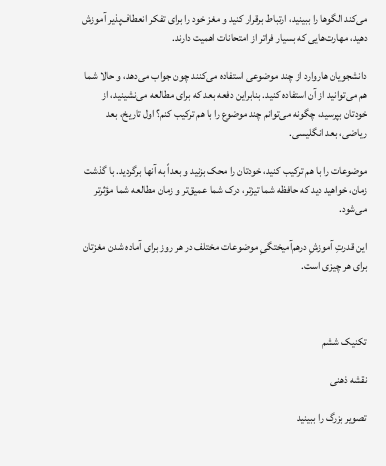می‌کند الگوها را ببینید، ارتباط برقرار کنید و مغز خود را برای تفکر انعطاف‌پذیر آموزش دهید، مهارت‌هایی که بسیار فراتر از امتحانات اهمیت دارند.

دانشجویان هاروارد از چند موضوعی استفاده می‌کنند چون جواب می‌دهد، و حالا شما هم می‌توانید از آن استفاده کنید. بنابراین دفعه بعد که برای مطالعه می‌نشینید، از خودتان بپرسید، چگونه می‌توانم چند موضوع را با هم ترکیب کنم؟ اول تاریخ، بعد ریاضی، بعد انگلیسی.

موضوعات را با هم ترکیب کنید، خودتان را محک بزنید و بعداً به آنها برگردید. با گذشت زمان، خواهید دید که حافظه شما تیزتر، درک شما عمیق‌تر و زمان مطالعه شما مؤثرتر می‌شود.

این قدرتِ آموزشِ درهم‌آمیختگیِ موضوعات مختلف در هر روز برای آماده شدن مغزتان برای هر چیزی است.



تکنیک ششم

نقشه ذهنی

تصویر بزرگ را ببینید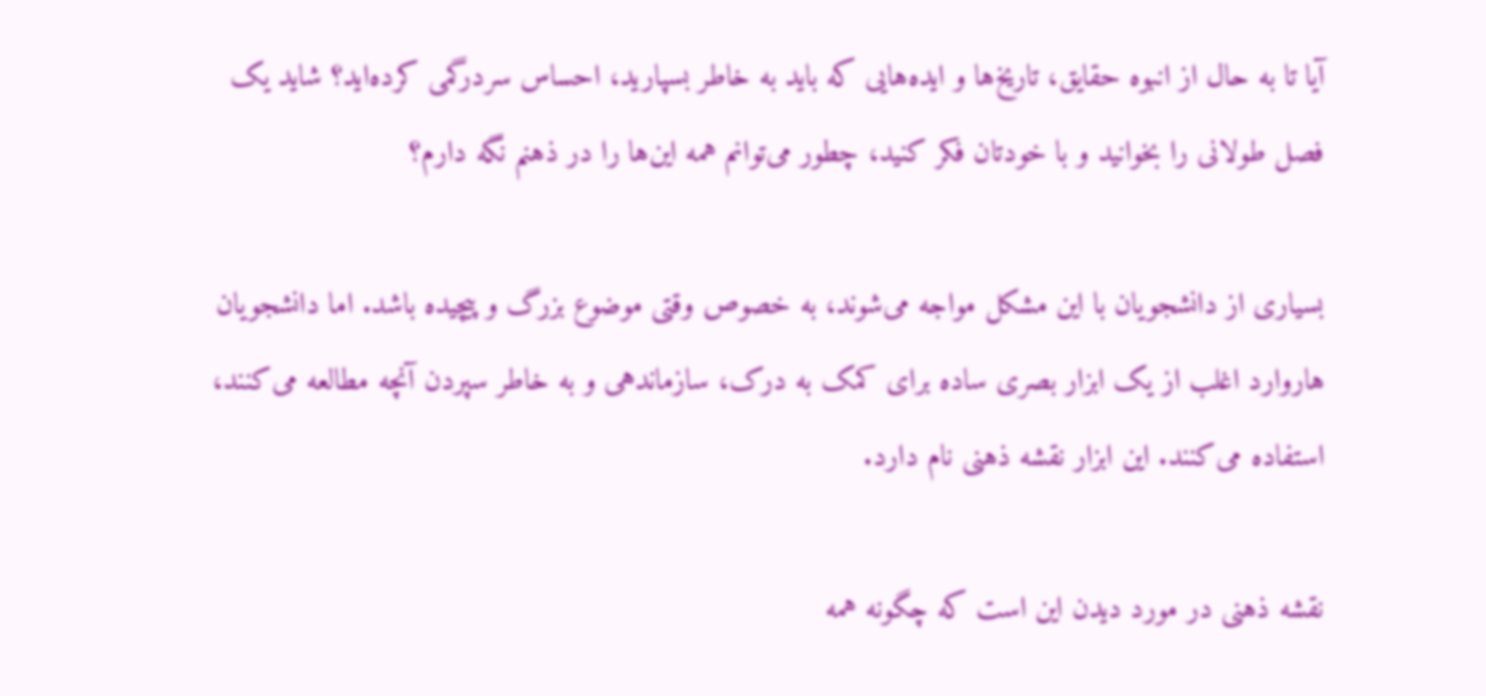آیا تا به حال از انبوه حقایق، تاریخ‌ها و ایده‌هایی که باید به خاطر بسپارید، احساس سردرگمی کرده‌اید؟ شاید یک فصل طولانی را بخوانید و با خودتان فکر کنید، چطور می‌توانم همه این‌ها را در ذهنم نگه دارم؟

بسیاری از دانشجویان با این مشکل مواجه می‌شوند، به خصوص وقتی موضوع بزرگ و پیچیده باشد. اما دانشجویان هاروارد اغلب از یک ابزار بصری ساده برای کمک به درک، سازماندهی و به خاطر سپردن آنچه مطالعه می‌کنند، استفاده می‌کنند. این ابزار نقشه ذهنی نام دارد.

نقشه ذهنی در مورد دیدن این است که چگونه همه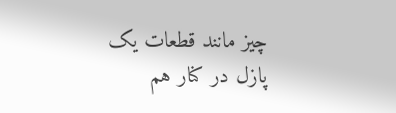چیز مانند قطعات یک پازل در کنار هم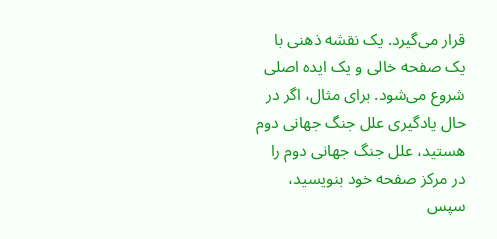قرار می‌گیرد. یک نقشه ذهنی با یک صفحه خالی و یک ایده اصلی شروع می‌شود. برای مثال، اگر در حال یادگیری علل جنگ جهانی دوم هستید، علل جنگ جهانی دوم را در مرکز صفحه خود بنویسید، سپس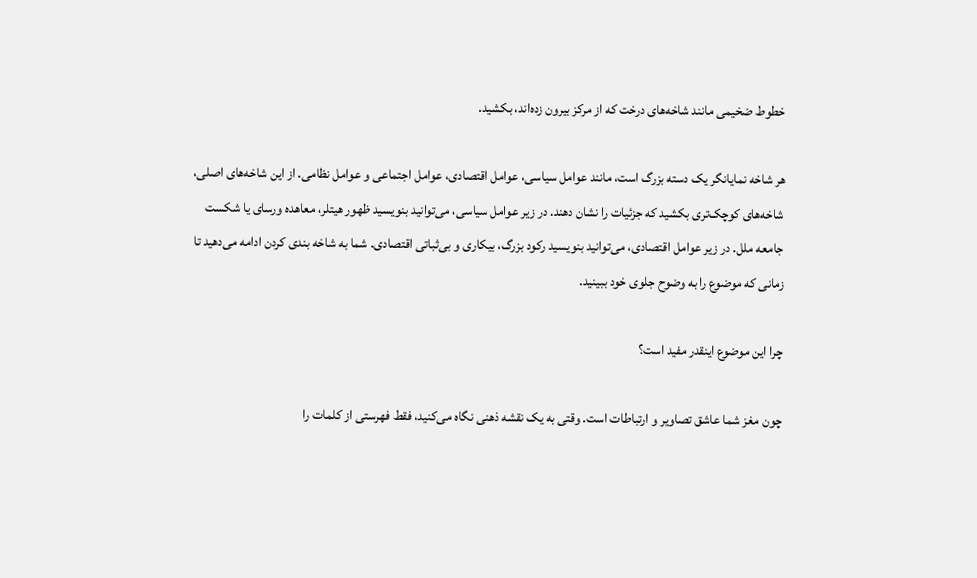خطوط ضخیمی مانند شاخه‌های درخت که از مرکز بیرون زده‌اند، بکشید.

هر شاخه نمایانگر یک دسته بزرگ است، مانند عوامل سیاسی، عوامل اقتصادی، عوامل اجتماعی و عوامل نظامی. از این شاخه‌های اصلی، شاخه‌های کوچک‌تری بکشید که جزئیات را نشان دهند. در زیر عوامل سیاسی، می‌توانید بنویسید ظهور هیتلر، معاهده ورسای یا شکست جامعه ملل. در زیر عوامل اقتصادی، می‌توانید بنویسید رکود بزرگ، بیکاری و بی‌ثباتی اقتصادی. شما به شاخه بندی کردن ادامه می‌دهید تا زمانی که موضوع را به وضوح جلوی خود ببینید.

چرا این موضوع اینقدر مفید است؟

چون مغز شما عاشق تصاویر و ارتباطات است. وقتی به یک نقشه ذهنی نگاه می‌کنید، فقط فهرستی از کلمات را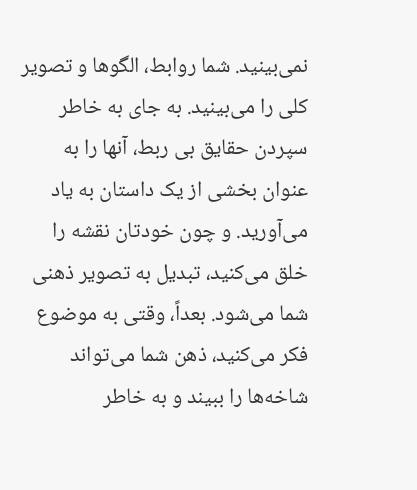نمی‌بینید. شما روابط، الگوها و تصویر کلی را می‌بینید. به جای به خاطر سپردن حقایق بی ربط، آنها را به عنوان بخشی از یک داستان به یاد می‌آورید. و چون خودتان نقشه را خلق می‌کنید، تبدیل به تصویر ذهنی شما می‌شود. بعداً، وقتی به موضوع فکر می‌کنید، ذهن شما می‌تواند شاخه‌ها را ببیند و به خاطر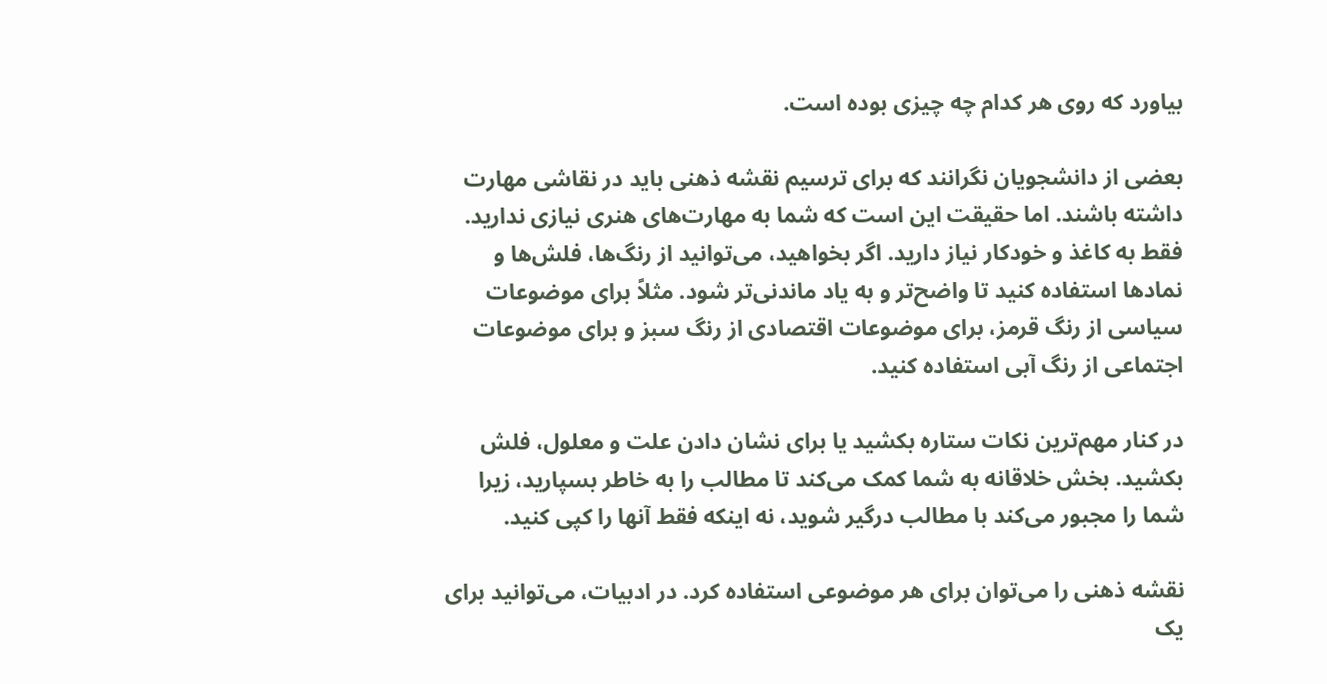بیاورد که روی هر کدام چه چیزی بوده است.

بعضی از دانشجویان نگرانند که برای ترسیم نقشه ذهنی باید در نقاشی مهارت داشته باشند. اما حقیقت این است که شما به مهارت‌های هنری نیازی ندارید. فقط به کاغذ و خودکار نیاز دارید. اگر بخواهید، می‌توانید از رنگ‌ها، فلش‌ها و نمادها استفاده کنید تا واضح‌تر و به یاد ماندنی‌تر شود. مثلاً برای موضوعات سیاسی از رنگ قرمز، برای موضوعات اقتصادی از رنگ سبز و برای موضوعات اجتماعی از رنگ آبی استفاده کنید.

در کنار مهم‌ترین نکات ستاره بکشید یا برای نشان دادن علت و معلول، فلش بکشید. بخش خلاقانه به شما کمک می‌کند تا مطالب را به خاطر بسپارید، زیرا شما را مجبور می‌کند با مطالب درگیر شوید، نه اینکه فقط آنها را کپی کنید.

نقشه ذهنی را می‌توان برای هر موضوعی استفاده کرد. در ادبیات، می‌توانید برای یک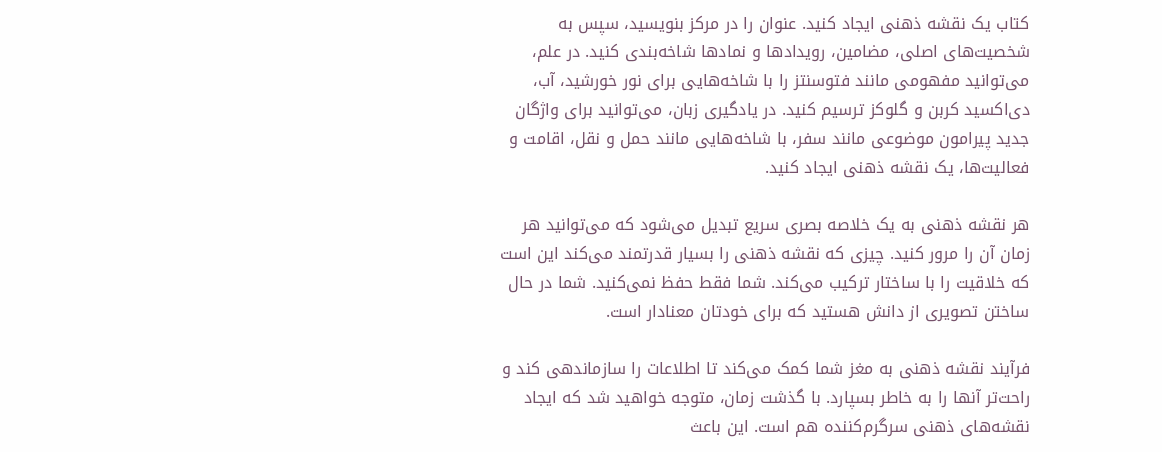کتاب یک نقشه ذهنی ایجاد کنید. عنوان را در مرکز بنویسید، سپس به شخصیت‌های اصلی، مضامین، رویدادها و نمادها شاخه‌بندی کنید. در علم، می‌توانید مفهومی مانند فتوسنتز را با شاخه‌هایی برای نور خورشید، آب، دی‌اکسید کربن و گلوکز ترسیم کنید. در یادگیری زبان، می‌توانید برای واژگان جدید پیرامون موضوعی مانند سفر، با شاخه‌هایی مانند حمل و نقل، اقامت و فعالیت‌ها، یک نقشه ذهنی ایجاد کنید.

هر نقشه ذهنی به یک خلاصه بصری سریع تبدیل می‌شود که می‌توانید هر زمان آن را مرور کنید. چیزی که نقشه ذهنی را بسیار قدرتمند می‌کند این است که خلاقیت را با ساختار ترکیب می‌کند. شما فقط حفظ نمی‌کنید. شما در حال ساختن تصویری از دانش هستید که برای خودتان معنادار است.

فرآیند نقشه ذهنی به مغز شما کمک می‌کند تا اطلاعات را سازماندهی کند و راحت‌تر آنها را به خاطر بسپارد. با گذشت زمان، متوجه خواهید شد که ایجاد نقشه‌های ذهنی سرگرم‌کننده هم است. این باعث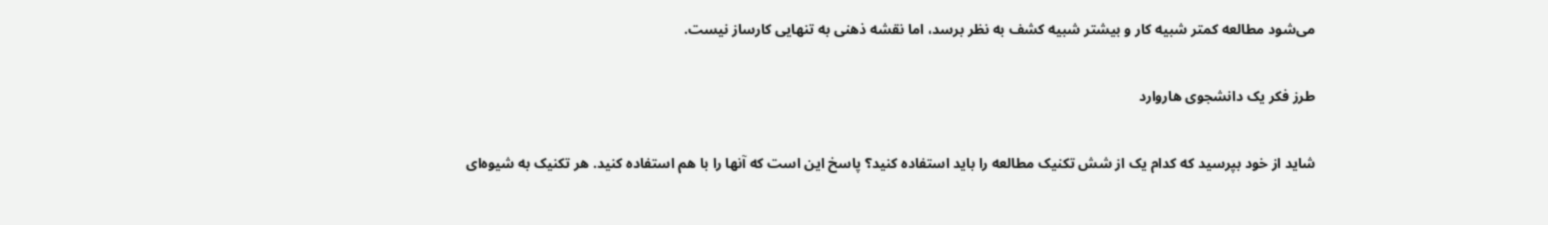می‌شود مطالعه کمتر شبیه کار و بیشتر شبیه کشف به نظر برسد، اما نقشه ذهنی به تنهایی کارساز نیست.

طرز فکر یک دانشجوی هاروارد

شاید از خود بپرسید که کدام یک از شش تکنیک مطالعه را باید استفاده کنید؟ پاسخ این است که آنها را با هم استفاده کنید. هر تکنیک به شیوه‌ای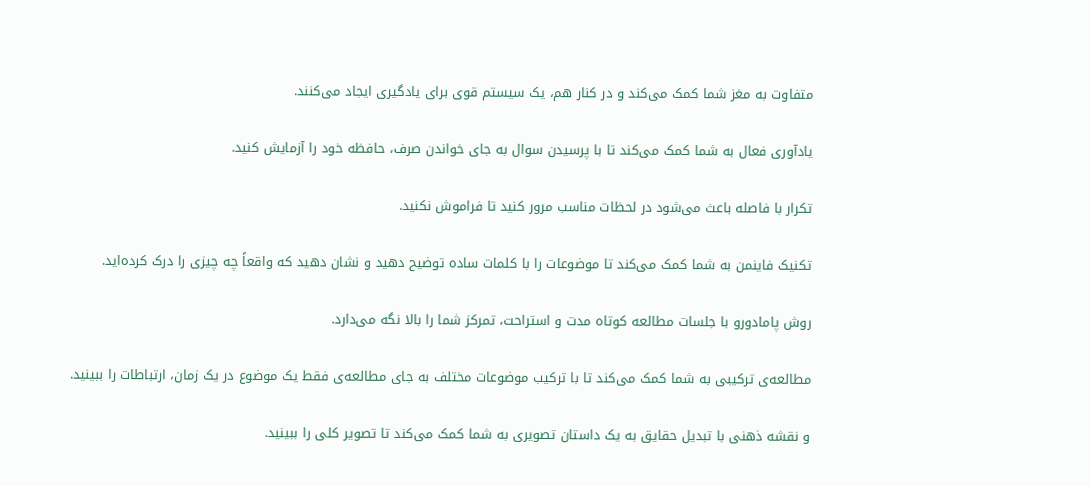متفاوت به مغز شما کمک می‌کند و در کنار هم، یک سیستم قوی برای یادگیری ایجاد می‌کنند.

یادآوری فعال به شما کمک می‌کند تا با پرسیدن سوال به جای خواندن صرف، حافظه خود را آزمایش کنید.

تکرار با فاصله باعث می‌شود در لحظات مناسب مرور کنید تا فراموش نکنید.

تکنیک فاینمن به شما کمک می‌کند تا موضوعات را با کلمات ساده توضیح دهید و نشان دهید که واقعاً چه چیزی را درک کرده‌اید.

روش پامادورو با جلسات مطالعه کوتاه مدت و استراحت، تمرکز شما را بالا نگه می‌دارد.

مطالعه‌ی ترکیبی به شما کمک می‌کند تا با ترکیب موضوعات مختلف به جای مطالعه‌ی فقط یک موضوع در یک زمان، ارتباطات را ببینید.

و نقشه ذهنی با تبدیل حقایق به یک داستان تصویری به شما کمک می‌کند تا تصویر کلی را ببینید.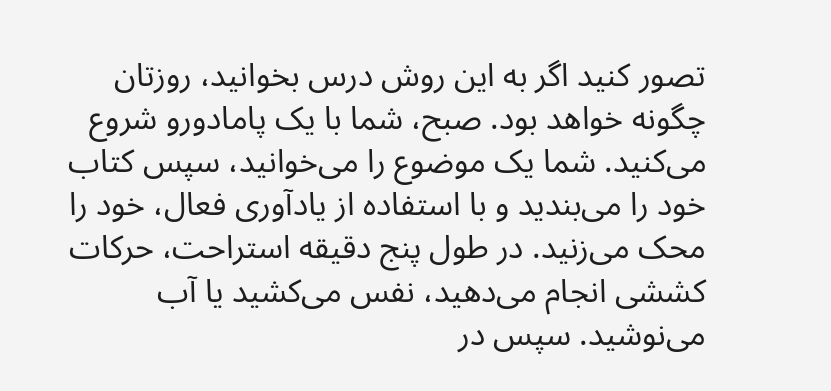تصور کنید اگر به این روش درس بخوانید، روزتان چگونه خواهد بود. صبح، شما با یک پامادورو شروع می‌کنید. شما یک موضوع را می‌خوانید، سپس کتاب خود را می‌بندید و با استفاده از یادآوری فعال، خود را محک می‌زنید. در طول پنج دقیقه استراحت، حرکات کششی انجام می‌دهید، نفس می‌کشید یا آب می‌نوشید. سپس در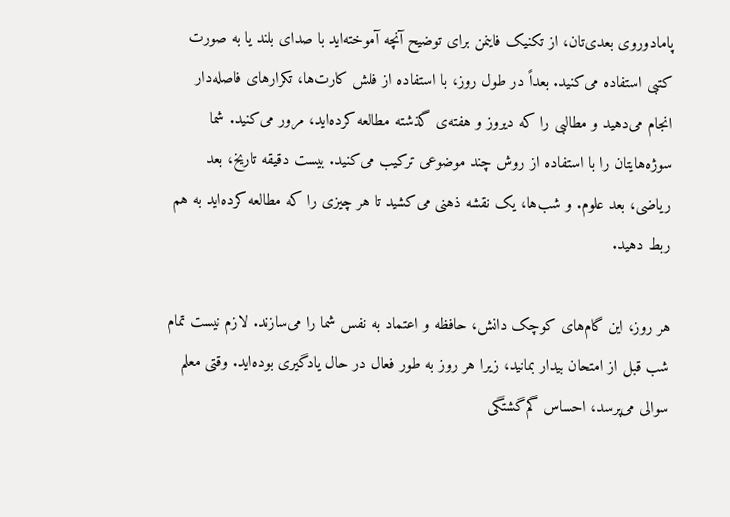پامادوروی بعدی‌تان، از تکنیک فاینمن برای توضیح آنچه آموخته‌اید با صدای بلند یا به صورت کتبی استفاده می‌کنید. بعداً در طول روز، با استفاده از فلش کارت‌ها، تکرارهای فاصله‌دار انجام می‌دهید و مطالبی را که دیروز و هفته‌ی گذشته مطالعه کرده‌اید، مرور می‌کنید. شما سوژه‌هایتان را با استفاده از روش چند موضوعی ترکیب می‌کنید. بیست دقیقه تاریخ، بعد ریاضی، بعد علوم. و شب‌ها، یک نقشه ذهنی می‌کشید تا هر چیزی را که مطالعه کرده‌اید به هم ربط دهید.

هر روز، این گام‌های کوچک دانش، حافظه و اعتماد به نفس شما را می‌سازند. لازم نیست تمام شب قبل از امتحان بیدار بمانید، زیرا هر روز به طور فعال در حال یادگیری بوده‌اید. وقتی معلم سوالی می‌پرسد، احساس گم‌گشتگی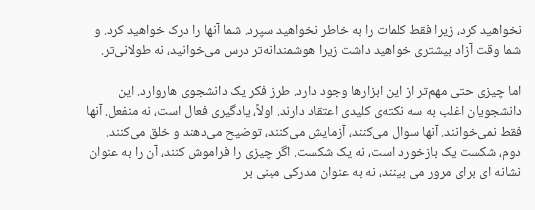نخواهید کرد، زیرا فقط کلمات را به خاطر نخواهید سپرد. شما آنها را درک خواهید کرد. و شما وقت آزاد بیشتری خواهید داشت زیرا هوشمندانه‌تر درس می‌خوانید، نه طولانی‌تر.

اما چیزی حتی مهم‌تر از این ابزارها وجود دارد. طرز فکر یک دانشجوی هاروارد. این دانشجویان اغلب به سه نکته‌ی کلیدی اعتقاد دارند. اولاً، یادگیری فعال است، نه منفعل. آنها فقط نمی‌خوانند. آنها سوال می‌کنند، آزمایش می‌کنند، توضیح می‌دهند و خلق می‌کنند. دوم، شکست یک بازخورد است، نه یک شکست. اگر چیزی را فراموش کنند، آن را به عنوان نشانه ای برای مرور می بینند، نه به عنوان مدرکی مبنی بر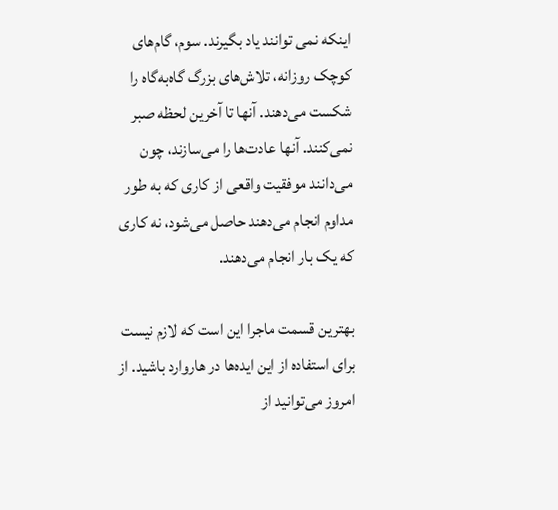اینکه نمی توانند یاد بگیرند. سوم، گام‌های کوچک روزانه، تلاش‌های بزرگ گاه‌به‌گاه را شکست می‌دهند. آنها تا آخرین لحظه صبر نمی‌کنند. آنها عادت‌ها را می‌سازند، چون می‌دانند موفقیت واقعی از کاری که به طور مداوم انجام می‌دهند حاصل می‌شود، نه کاری که یک بار انجام می‌دهند.

بهترین قسمت ماجرا این است که لازم نیست برای استفاده از این ایده‌ها در هاروارد باشید. از امروز می‌توانید از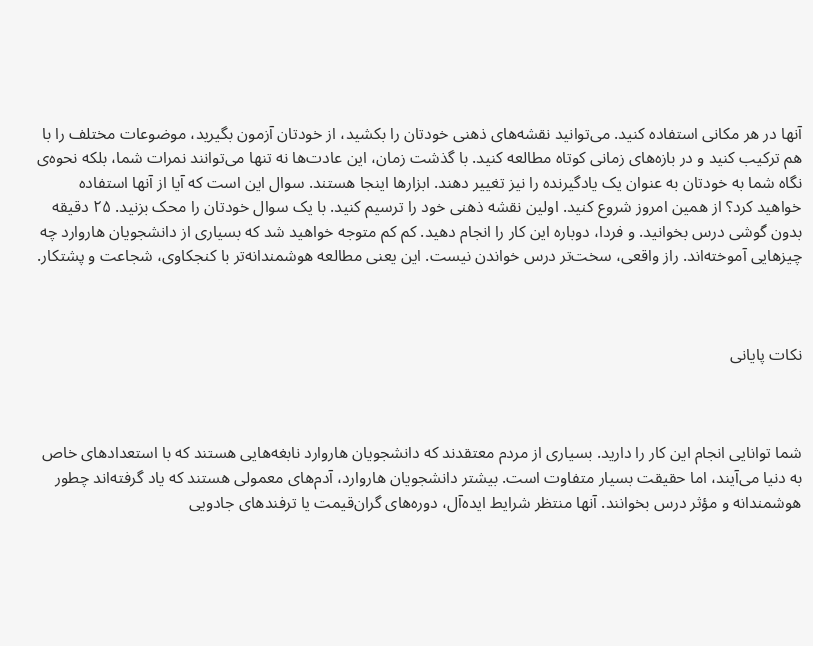آنها در هر مکانی استفاده کنید. می‌توانید نقشه‌های ذهنی خودتان را بکشید، از خودتان آزمون بگیرید، موضوعات مختلف را با هم ترکیب کنید و در بازه‌های زمانی کوتاه مطالعه کنید. با گذشت زمان، این عادت‌ها نه تنها می‌توانند نمرات شما، بلکه نحوه‌ی نگاه شما به خودتان به عنوان یک یادگیرنده را نیز تغییر دهند. ابزارها اینجا هستند. سوال این است که آیا از آنها استفاده خواهید کرد؟ از همین امروز شروع کنید. اولین نقشه ذهنی خود را ترسیم کنید. با یک سوال خودتان را محک بزنید. ۲۵ دقیقه بدون گوشی درس بخوانید. و فردا، دوباره این کار را انجام دهید. کم کم متوجه خواهید شد که بسیاری از دانشجویان هاروارد چه چیزهایی آموخته‌اند. راز واقعی، سخت‌تر درس خواندن نیست. این یعنی مطالعه هوشمندانه‌تر با کنجکاوی، شجاعت و پشتکار.



نکات پایانی



شما توانایی انجام این کار را دارید. بسیاری از مردم معتقدند که دانشجویان هاروارد نابغه‌هایی هستند که با استعدادهای خاص به دنیا می‌آیند، اما حقیقت بسیار متفاوت است. بیشتر دانشجویان هاروارد، آدم‌های معمولی هستند که یاد گرفته‌اند چطور هوشمندانه و مؤثر درس بخوانند. آنها منتظر شرایط ایده‌آل، دوره‌های گران‌قیمت یا ترفندهای جادویی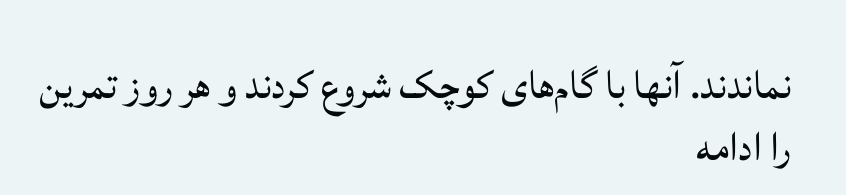نماندند. آنها با گام‌های کوچک شروع کردند و هر روز تمرین را ادامه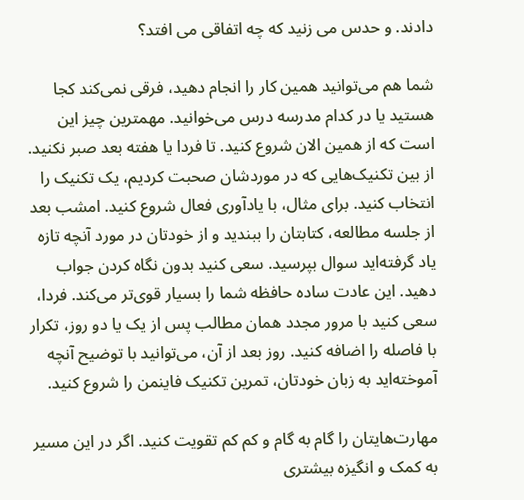دادند. و حدس می زنید که چه اتفاقی می افتد؟

شما هم می‌توانید همین کار را انجام دهید، فرقی نمی‌کند کجا هستید یا در کدام مدرسه درس می‌خوانید. مهمترین چیز این است که از همین الان شروع کنید. تا فردا یا هفته بعد صبر نکنید. از بین تکنیک‌هایی که در موردشان صحبت کردیم، یک تکنیک را انتخاب کنید. برای مثال، با یادآوری فعال شروع کنید. امشب بعد از جلسه مطالعه، کتابتان را ببندید و از خودتان در مورد آنچه تازه یاد گرفته‌اید سوال بپرسید. سعی کنید بدون نگاه کردن جواب دهید. این عادت ساده حافظه شما را بسیار قوی‌تر می‌کند. فردا، سعی کنید با مرور مجدد همان مطالب پس از یک یا دو روز، تکرار با فاصله را اضافه کنید. روز بعد از آن، می‌توانید با توضیح آنچه آموخته‌اید به زبان خودتان، تمرین تکنیک فاینمن را شروع کنید.

مهارت‌هایتان را گام به گام و کم کم تقویت کنید. اگر در این مسیر به کمک و انگیزه بیشتری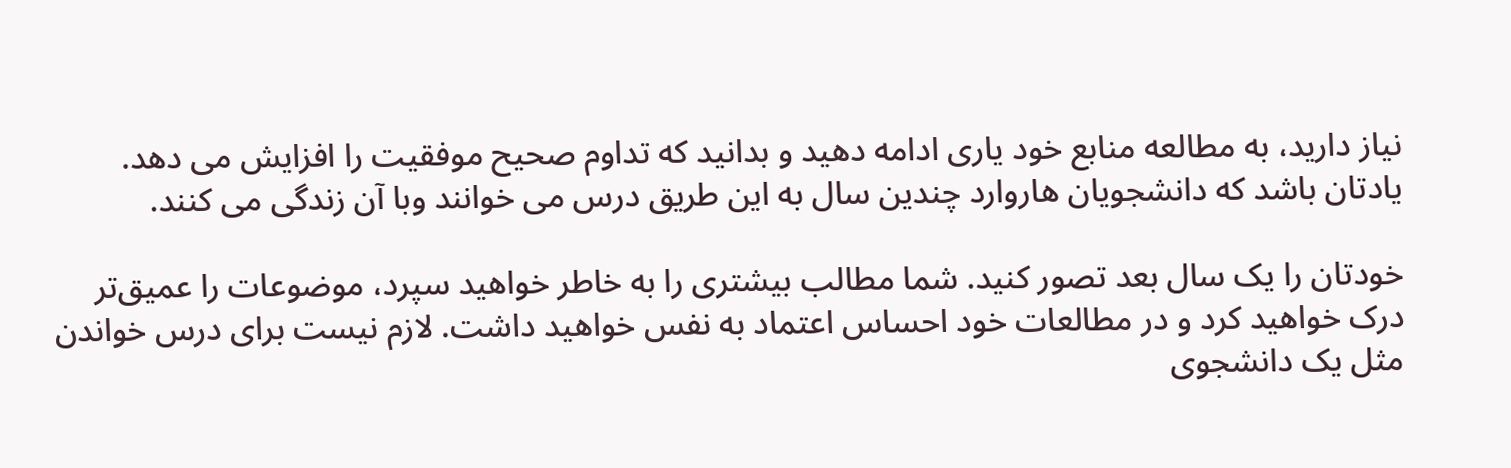نیاز دارید، به مطالعه منابع خود یاری ادامه دهید و بدانید که تداوم صحیح موفقیت را افزایش می دهد. یادتان باشد که دانشجویان هاروارد چندین سال به این طریق درس می خوانند وبا آن زندگی می کنند.

خودتان را یک سال بعد تصور کنید. شما مطالب بیشتری را به خاطر خواهید سپرد، موضوعات را عمیق‌تر درک خواهید کرد و در مطالعات خود احساس اعتماد به نفس خواهید داشت. لازم نیست برای درس خواندن مثل یک دانشجوی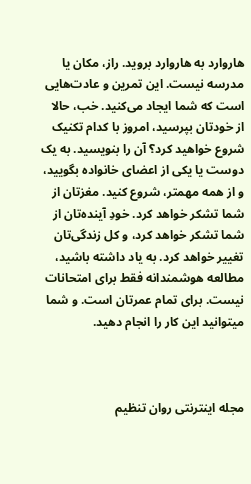هاروارد به هاروارد بروید. راز، مکان یا مدرسه نیست. این تمرین و عادت‌هایی است که شما ایجاد می‌کنید. خب، حالا از خودتان بپرسید، امروز با کدام تکنیک شروع خواهید کرد؟ آن را بنویسید. به یک دوست یا یکی از اعضای خانواده بگویید، و از همه مهمتر، شروع کنید. مغزتان از شما تشکر خواهد کرد. خودِ آینده‌تان از شما تشکر خواهد کرد، و کل زندگی‌تان تغییر خواهد کرد. به یاد داشته باشید، مطالعه هوشمندانه فقط برای امتحانات نیست. برای تمام عمرتان است. و شما میتوانید این کار را انجام دهید.



مجله اینترنتی روان تنظیم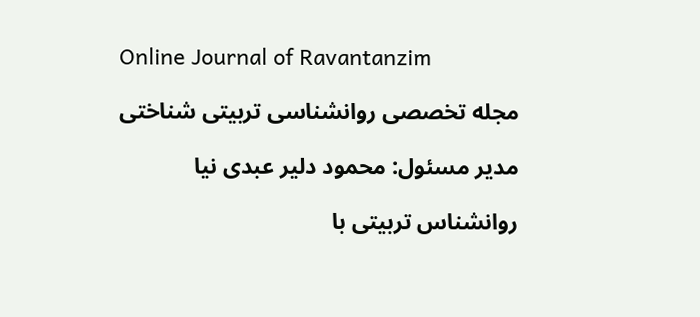Online Journal of Ravantanzim

مجله تخصصی روانشناسی تربیتی شناختی

مدیر مسئول: محمود دلیر عبدی نیا

روانشناس تربیتی با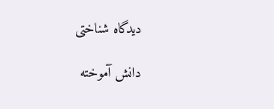دیدگاه شناختی

دانش آموخته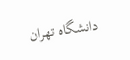دانشگاه تهران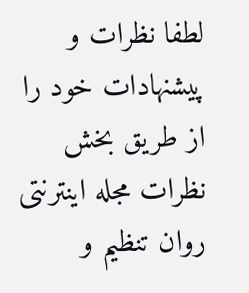لطفا نظرات و پیشنهادات خود را از طریق بخش نظرات مجله اینترنتی روان تنظیم و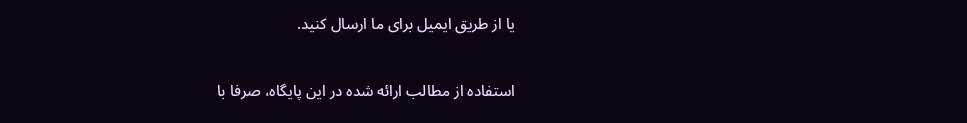یا از طریق ایمیل برای ما ارسال کنید.

استفاده از مطالب ارائه شده در این پایگاه، صرفا با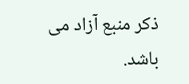ذکر منبع آزاد می باشد.